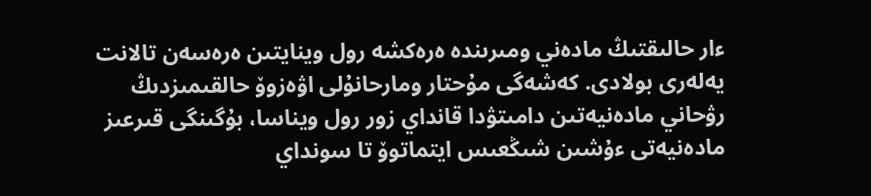ءار حالىقتىڭ مادەني ومىرىندە ەرەكشە رول وينايتىن ەرەسەن تالانت يەلەرى بولادى. كەشەگى مۇحتار ومارحانۇلى اۋەزوۆ حالقىمىزدىڭ رۋحاني مادەنيەتىن دامىتۋدا قانداي زور رول ويناسا، بۇگىنگى قىرعىز مادەنيەتى ءۇشىن شىڭعىس ايتماتوۆ تا سونداي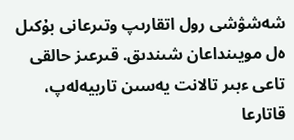شەشۋشى رول اتقارىپ وتىرعانى بۇكىل ەل مويىنداعان شىندىق. قىرعىز حالقى تاعى ءبىر تالانت يەسىن تاربيەلەپ، قاتارعا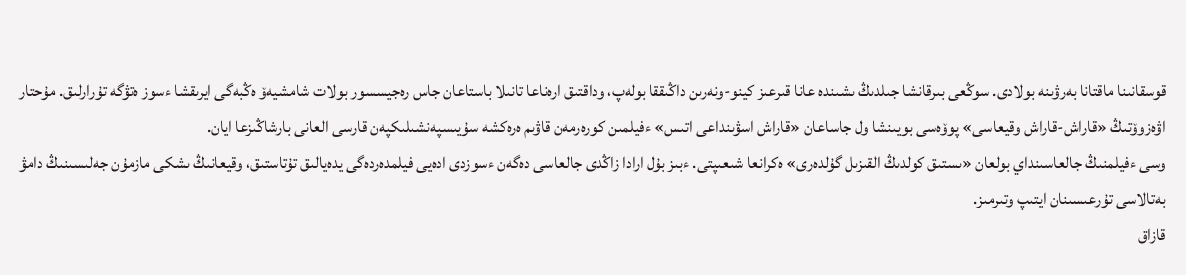قوسقانىنا ماقتانا بەرۋىنە بولادى. سوڭعى بىرقانشا جىلدىڭ ىشىندە عانا قىرعىز كينو-ونەرىن داڭىققا بولەپ، وداقتىق ارەناعا تانىلا باستاعان جاس رەجيسسور بولات شامشيەۆ ەڭبەگى ايرىقشا ءسوز ەتۋگە تۇرارلىق. مۇحتار اۋەزوۆتىڭ «قاراش-قاراش وقيعاسى» پوۆەسى بويىنشا ول جاساعان «قاراش اسۋىنداعى اتىس» ءفيلمىن كورەرمەن قاۋىم ەرەكشە سۇيىسپەنشىلىكپەن قارسى العانى بارشاڭىزعا ايان.
وسى ءفيلمنىڭ جالعاسىنداي بولعان «ىستىق كولدىڭ القىزىل گۇلدەرى» ەكرانعا شىعىپتى. ءبىز بۇل ارادا زاڭدى جالعاسى دەگەن ءسوزدى ادەيى فيلمدەردەگى يدەيالىق تۇتاستىق، وقيعانىڭ ىشكى مازمۇن جەلىسىنىڭ دامۋ بەتالاسى تۇرعىسىنان ايتىپ وتىرمىز.
قازاق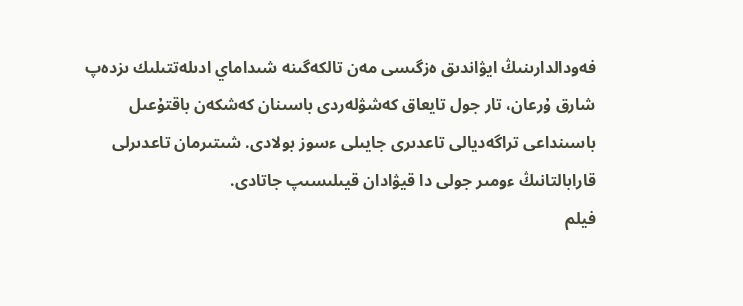فەودالدارىنىڭ ايۋاندىق ەزگىسى مەن تالكەگىنە شىداماي ادىلەتتىلىك ىزدەپ شارق ۇرعان، تار جول تايعاق كەشۋلەردى باسىنان كەشكەن باقتۇعىل باسىنداعى تراگەديالى تاعدىرى جايىلى ءسوز بولادى. شىتىرمان تاعدىرلى قارابالتانىڭ ءومىر جولى دا قيۋادان قيىلىسىپ جاتادى.
فيلم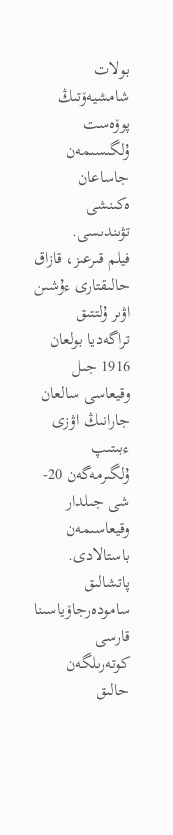بولات شامشيەۆتىڭ پوۆەست ۇلگىسىمەن جاساعان ەكىنشى تۋىندىسى.
فيلم قىرعىز، قازاق حالىقتارى ءۇشىن اۋىر ۇلتتىق تراگەديا بولعان 1916 جىل وقيعاسى سالعان جارانىڭ اۋزى ءبىتىپ ۇلگىرمەگەن 20-شى جىلدار وقيعاسىمەن باستالادى. پاتشالىق سامودەرجاۆياسىنا قارسى كوتەرىلگەن حالىق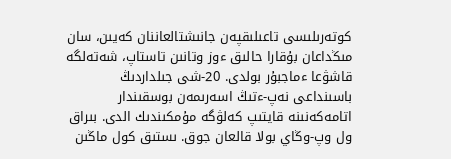كوتەرىلىسى تاعىلىقپەن جانىشتالعاننان كەيىن، سان مىڭداعان بۇقارا حالىق ءوز وتانىن تاستاپ، شەتەلگە قاشۋعا ءماجبۇر بولدى. 20-شى جىلداردىڭ باسىنداعى نەپ-ءتىڭ اسەرىمەن بوسقىندار اتامەكەنىنە قايتىپ كەلۋگە مۇمكىندىك الدى. بىراق ول وپ-وڭاي بولا قالعان جوق. ىستىق كول ماڭىن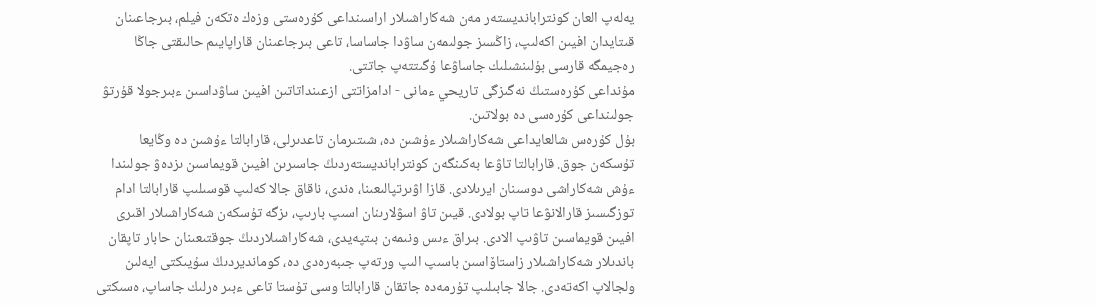يەلەپ العان كونترابانديستەر مەن شەكاراشىلار اراسىنداعى كۇرەستى وزەك ەتكەن فيلم، بىرجاعىنان قىتايدان افيىن اكەلىپ، زاڭسىز جولىمەن ساۋدا جاساسا، تاعى بىرجاعىنان قاراپايىم حالىقتى جاڭا رەجيمگە قارسى بۇلىنشىلىك جاساۋعا ۇگىتتەپ جاتتى.
مۇنداعى كۇرەستىڭ نەگىزگى تاريحي ءمانى - ادامزاتتى ازعىنداتاتىن افيىن ساۋداسىن ءبىرجولا قۇرتۋ جولىنداعى كۇرەسى دە بولاتىن.
بۇل كۇرەس شالعايداعى شەكاراشىلار ءۇشىن دە، شىتىرمان تاعدىرلى، قارابالتا ءۇشىن دە وڭايعا تۇسكەن جوق. قارابالتا تاۋعا بەكىنگەن كونترابانديستەردىڭ جاسىرىن افيىن قويماسىن ىزدەۋ جولىندا ءۇش شەكاراشى دوسىنان ايرىلادى. قازا اۋىرتپالىعىنا، ەندى، ناقاق جالا كەلىپ قوسىلىپ قارابالتا ادام توزگىسىز قارالانۋعا تاپ بولادى. قيىن تاۋ اسۋلارىنان اسىپ بارىپ، ىزگە تۇسكەن شەكاراشىلار اقىرى افيىن قويماسىن تاۋىپ الادى. بىراق ءىس ونىمەن بىتپەيدى، شەكاراشىلاردىڭ جوقتىعىنان حابار تاپقان باندىلار شەكاراشىلار زاستاۆاسىن باسىپ الىپ ورتەپ جىبەرەدى دە، كومانديردىڭ سۇيىكتى ايەلىن ولجالاپ اكەتەدى. جالا جابىلىپ تۇرمەدە جاتقان قارابالتا وسى تۇستا تاعى ءبىر ەرلىك جاساپ، ەسىكتى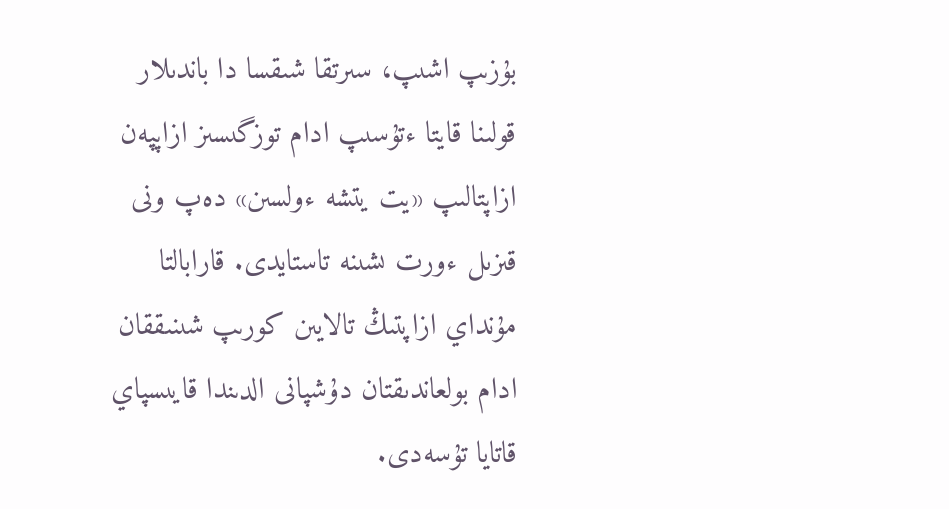بۇزىپ اشىپ، سىرتقا شىقسا دا باندىلار قولىنا قايتا ءتۇسىپ ادام توزگىسىز ازاپپەن ازاپتالىپ «يت يتشە ءولسىن» دەپ ونى قىزىل ءورت ىشىنە تاستايدى. قارابالتا مۇنداي ازاپتىڭ تالايىن كورىپ شىنىققان ادام بولعاندىقتان دۇشپانى الدىندا قايىسپاي قاتايا تۇسەدى.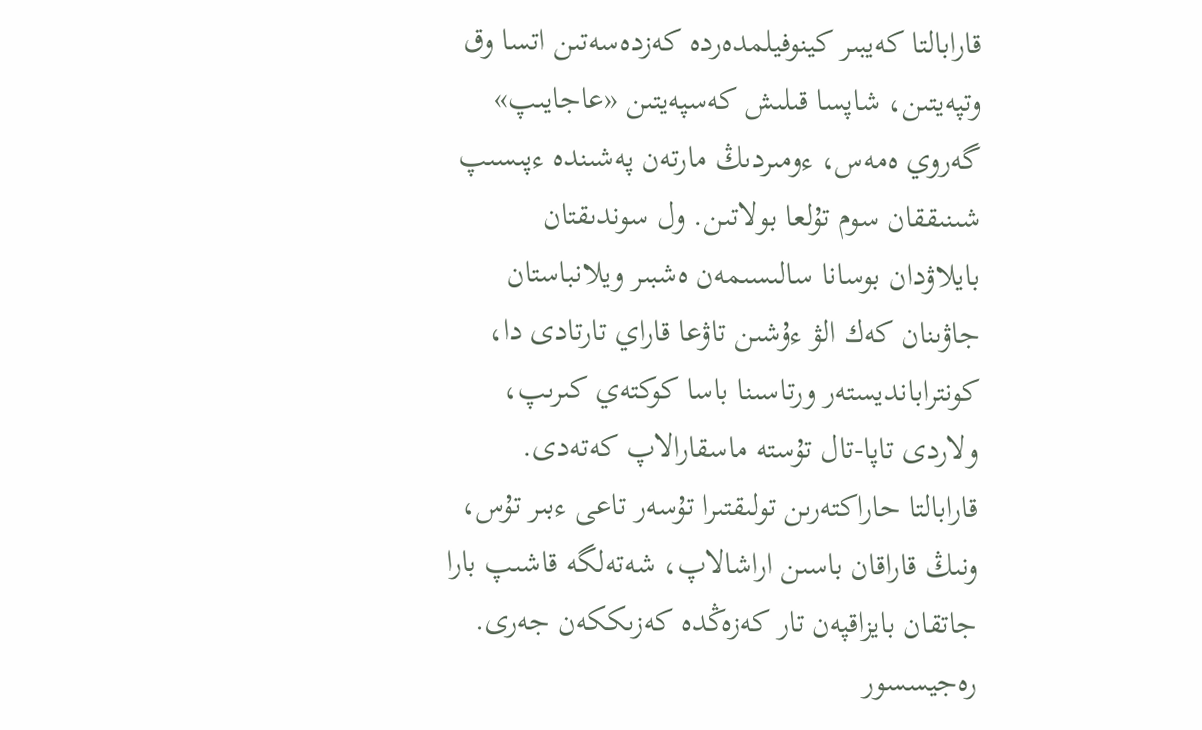قارابالتا كەيبىر كينوفيلمدەردە كەزدەسەتىن اتسا وق وتپەيتىن، شاپسا قىلىش كەسپەيتىن «عاجايىپ» گەروي ەمەس، ءومىردىڭ مارتەن پەشىندە ءپىسىپ شىنىققان سوم تۇلعا بولاتىن. ول سوندىقتان بايلاۋدان بوسانا سالىسىمەن ەشبىر ويلانباستان جاۋىنان كەك الۋ ءۇشىن تاۋعا قاراي تارتادى دا، كونترابانديستەر ورتاسىنا باسا كوكتەي كىرىپ، ولاردى تاپا-تال تۇستە ماسقارالاپ كەتەدى. قارابالتا حاراكتەرىن تولىقتىرا تۇسەر تاعى ءبىر تۇس، ونىڭ قاراقان باسىن اراشالاپ، شەتەلگە قاشىپ بارا جاتقان بايزاقپەن تار كەزەڭدە كەزىككەن جەرى. رەجيسسور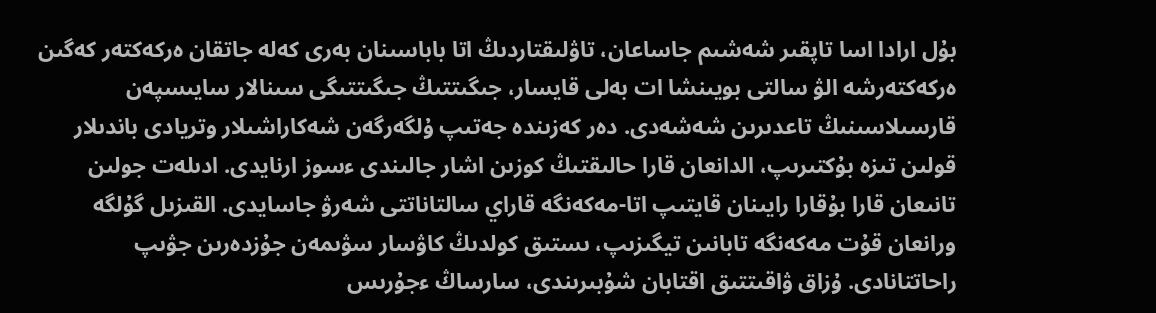بۇل ارادا اسا تاپقىر شەشىم جاساعان، تاۋلىقتاردىڭ اتا باباسىنان بەرى كەلە جاتقان ەركەكتەر كەگىن ەركەكتەرشە الۋ سالتى بويىنشا ات بەلى قايسار، جىگىتتىڭ جىگىتتىگى سىنالار سايىسپەن قارسىلاسىنىڭ تاعدىرىن شەشەدى. دەر كەزىندە جەتىپ ۇلگەرگەن شەكاراشىلار وتريادى باندىلار قولىن تىزە بۇكتىرىپ، الدانعان قارا حالىقتىڭ كوزىن اشار جالىندى ءسوز ارنايدى. ادىلەت جولىن تانىعان قارا بۇقارا رايىنان قايتىپ اتا-مەكەنگە قاراي سالتاناتتى شەرۋ جاسايدى. القىزىل گۇلگە ورانعان قۇت مەكەنگە تابانىن تيگىزىپ، ىستىق كولدىڭ كاۋسار سۋىمەن جۇزدەرىن جۋىپ راحاتتانادى. ۇزاق ۋاقىتتىق اقتابان شۇبىرىندى، سارساڭ ءجۇرىس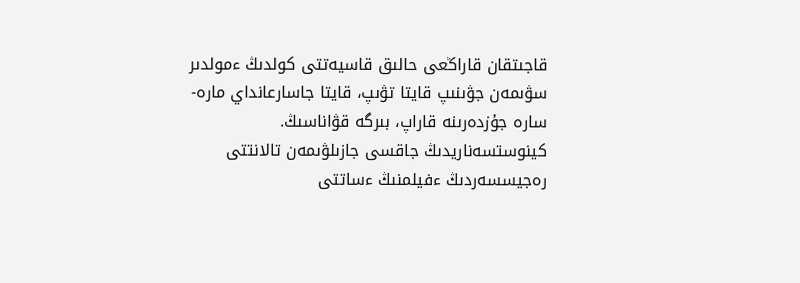قاجىتقان قاراڭعى حالىق قاسيەتتى كولدىڭ ءمولدىر سۋىمەن جۋىنىپ قايتا تۋىپ، قايتا جاسارعانداي مارە-سارە جۇزدەرىنە قاراپ، بىرگە قۋاناسىڭ.
كينوستسەناريدىڭ جاقسى جازىلۋىمەن تالانتتى رەجيسسەردىڭ ءفيلمنىڭ ءساتتى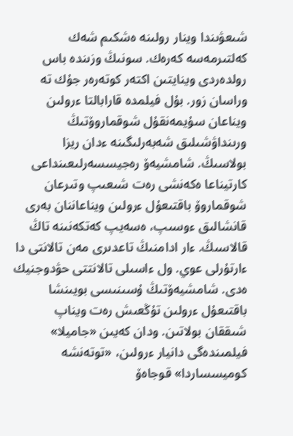شىعۋىندا وينار رولىنە ەشكىم شەك كەلتىرمەسە كەرەك. سونىڭ وزىندە باس رولدەردى وينايتىن اكتەر كوتەرەر جۇك تە وراسان زور. بۇل فيلمدە قارابالتا ءرولىن ويناعان سۇيمەنقۇل شوقماروۆتىڭ ورىنداۋشىلىق شەبەرلىگىنە ءدان ريزا بولاسىڭ. شامشيەۆ رەجيسسەرلىعىنداعى كارتيناعا ەكەنشى رەت شىعىپ وتىرعان شوقماروۆ باقتىعۇل ءرولىن ويناعاننان بەرى قانشالىق ءوسىپ، ەسەيپ كەتكەنىنە تاڭ قالاسىڭ. ءار ادامنىڭ تاعدىرى مەن تالانتى دا ءارتۇرلى عوي. ول ءاسىلى تالانتتى حۋدوجنيك ەدى. شامشيەۆتىڭ ۇسىنىسى بويىنشا باقتىعۇل ءرولىن تۇڭعىش رەت ويناپ شىققان بولاتىن. ودان كەيىن «جاميلا» فيلمىندەگى دانيار ءرولىن، «توتەنشە كوميسساردا» قوجاەۆ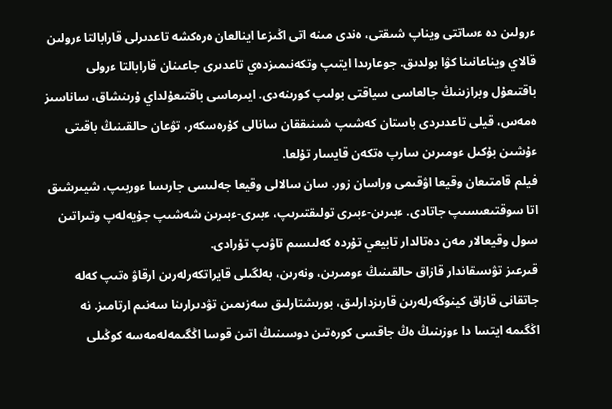ءرولىن دە ءساتتى ويناپ شىقتى، ەندى مىنە اتى اڭىزعا اينالعان ەرەكشە تاعدىرلى قارابالتا ءرولىن قالاي ويناعانىنا كۋا بولدىق. جوعارىدا ايتىپ وتكەنىمىزدەي تاعدىرى جاعىنان قارابالتا ءرولى باقتىعۇل وبرازىنىڭ جالعاسى سياقتى بولىپ كورىنەدى. ايىرماسى باقتىعۇلداي ۇرىنشاق، ساناسىز ەمەس، قيلى تاعدىردى باستان كەشىپ شىنىققان سانالى كۇرەسكەر، تۋعان حالقىنىڭ باقىتى ءۇشىن بۇكىل ءومىرىن سارپ ەتكەن قايسار تۇلعا.
فيلم قامتىعان وقيعا اۋقىمى وراسان زور. سان سالالى وقيعا جەلىسى جارىسا ءوربىپ، شيىرشىق اتا سوقتىعىسىپ جاتادى. ءبىرىن-ءبىرى تولىقتىرىپ، ءبىرى-ءبىرىن شەشىپ جۇيەلەپ وتىراتىن سول وقيعالار مەن دەتالدار تابيعي تۇردە كەلىسىم تاۋىپ تۇرادى.
قىرعىز تۋىسقاندار قازاق حالقىنىڭ ءومىرىن، ونەرىن، بەلگىلى قايراتكەرلەرىن ارقاۋ ەتىپ كەلە جاتقانى قازاق كينوگەرلەرىن قارىزدارلىق، بورىشتارلىق سەزىمىن تۋدىرارىنا سەنىم ارتامىز. نە اڭگىمە ايتسا دا ءوزىنىڭ ەڭ جاقسى كورەتىن دوسىنىڭ اتىن قوسا اڭگىمەلەمەسە كوڭىلى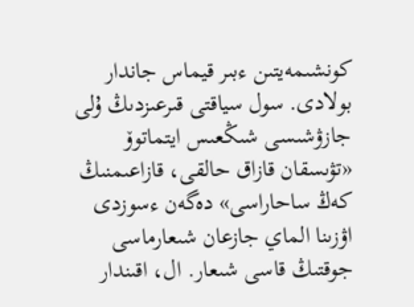كونشىمەيتىن ءبىر قيماس جاندار بولادى. سول سياقتى قىرعىزدىڭ ۇلى جازۋشىسى شىڭعىس ايتماتوۆ «تۋىسقان قازاق حالقى، قازاعىمنىڭ كەڭ ساحاراسى» دەگەن ءسوزدى اۋزىنا الماي جازعان شىعارماسى جوقتىڭ قاسى شىعار. ال، اقىندار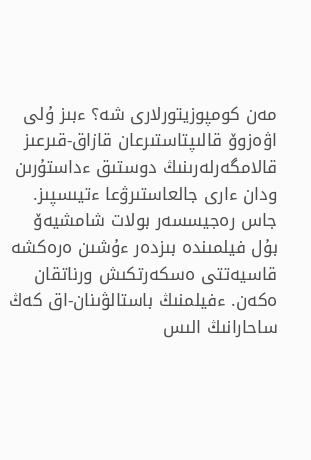مەن كومپوزيتورلارى شە؟ ءبىز ۇلى اۋەزوۆ قالىپتاستىرعان قازاق-قىرعىز قالامگەرلەرىنىڭ دوستىق ءداستۇرىن ودان ءارى جالعاستىرۋعا ءتيىسپىز.
جاس رەجيسسەر بولات شامشيەۆ بۇل فيلمىندە بىزدەر ءۇشىن ەرەكشە قاسيەتتى ەسكەرتكىش ورناتقان ەكەن. ءفيلمنىڭ باستالۋىنان-اق كەڭ ساحارانىڭ الىس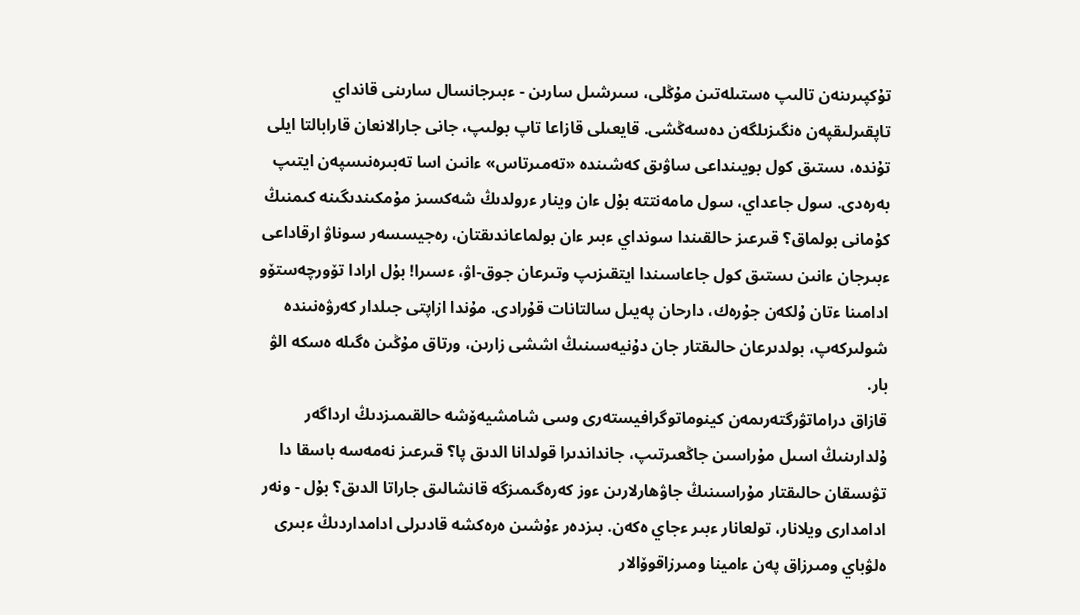تۇكپىرىنەن تالىپ ەستىلەتىن مۇڭلى، سىرشىل سارىن - ءبىرجانسال سارىنى قانداي تاپقىرلىقپەن ەنگىزىلگەن دەسەڭشى. قايعىلى قازاعا تاپ بولىپ، جانى جارالانعان قارابالتا ايلى تۇندە، ىستىق كول بويىنداعى ساۋىق كەشىندە «تەمىرتاس» ءانىن اسا تەبىرەنىسپەن ايتىپ بەرەدى. سول جاعداي، سول مامەنتتە بۇل ءان وينار ءرولدىڭ شەكسىز مۇمكىندىگىنە كىمنىڭ كۇمانى بولماق؟ قىرعىز حالقىندا سونداي ءبىر ءان بولماعاندىقتان، رەجيسسەر سوناۋ ارقاداعى ءبىرجان ءانىن ىستىق كول جاعاسىندا ايتقىزىپ وتىرعان جوق-اۋ، ءسىرا! بۇل ارادا تۆورچەستۆو ادامىنا ءتان ۇلكەن جۇرەك، دارحان پەيىل سالتانات قۇرادى. مۇندا ازاپتى جىلدار كەرۋەنىندە شولىركەپ، بولدىرعان حالىقتار جان دۇنيەسىنىڭ اششى زارىن، ورتاق مۇڭىن ەگىلە ەسكە الۋ بار.
قازاق دراماتۋرگتەرىمەن كينوماتوگرافيستەرى وسى شامشيەۆشە حالقىمىزدىڭ ارداگەر ۇلدارىنىڭ اسىل مۇراسىن جاڭعىرتىپ، جانداندىرا قولدانا الدىق پا؟ قىرعىز نەمەسە باسقا دا تۋىسقان حالىقتار مۇراسىنىڭ جاۋھارلارىن ءوز كەرەگىمىزگە قانشالىق جاراتا الدىق؟ بۇل - ونەر ادامدارى ويلانار، تولعانار ءبىر ءجاي ەكەن. بىزدەر ءۇشىن ەرەكشە قادىرلى ادامداردىڭ ءبىرى ەلۋباي ومىرزاق پەن ءامينا ومىرزاقوۆالار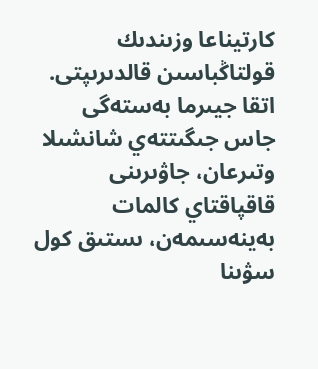كارتيناعا وزىندىك قولتاڭباسىن قالدىرىپتى. اتقا جيىرما بەستەگى جاس جىگىتتەي شانشىلا وتىرعان، جاۋىرىنى قاقپاقتاي كالمات بەينەسىمەن، ىستىق كول سۋىنا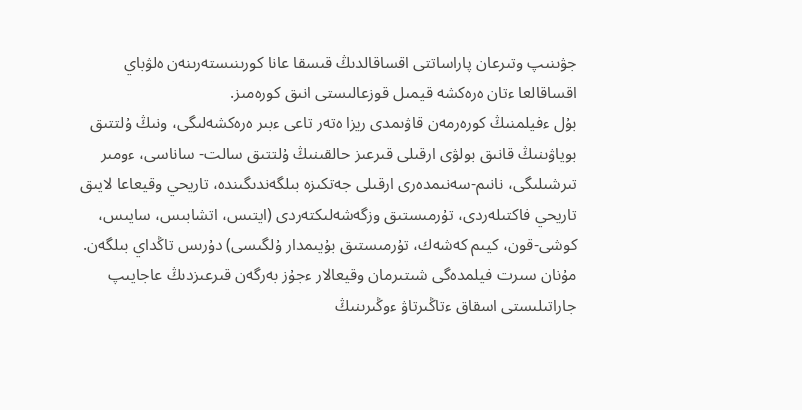جۋىنىپ وتىرعان پاراساتتى اقساقالدىڭ قىسقا عانا كورىنىستەرىنەن ەلۋباي اقساقالعا ءتان ەرەكشە قيمىل قوزعالىستى انىق كورەمىز.
بۇل ءفيلمنىڭ كورەرمەن قاۋىمدى ريزا ەتەر تاعى ءبىر ەرەكشەلىگى، ونىڭ ۇلتتىق بوياۋىنىڭ قانىق بولۋى ارقىلى قىرعىز حالقىنىڭ ۇلتتىق سالت- ساناسى، ءومىر تىرشىلىگى، نانىم-سەنىمدەرى ارقىلى جەتكىزە بىلگەندىگىندە، تاريحي وقيعاعا لايىق تاريحي فاكتىلەردى، تۇرمىستىق وزگەشەلىكتەردى (ايتىس، اتشابىس، سايىس، كوشى-قون، كيىم كەشەك، تۇرمىستىق بۇيىمدار ۇلگىسى) دۇرىس تاڭداي بىلگەن.
مۇنان سىرت فيلمدەگى شىتىرمان وقيعالار ءجۇز بەرگەن قىرعىزدىڭ عاجايىپ جاراتىلىستى اسقاق ءتاڭىرتاۋ ءوڭىرىنىڭ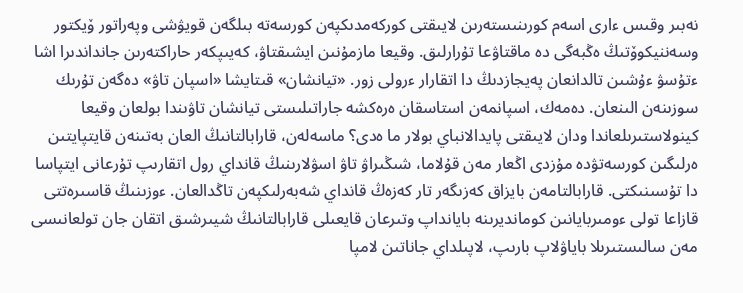نەبىر وقىس ءارى اسەم كورىنىستەرىن لايىقتى كوركەمدىكپەن كورسەتە بىلگەن قويۋشى وپەراتور ۆيكتور وسەننيكوۆتىڭ ەڭبەگى دە ماقتاۋعا تۇرارلىق. وقيعا مازمۇنىن ايشىقتاۋ، كەيىپكەر حاراكتەرىن جانداندىرا اشا ءتۇسۋ ءۇشىن تالدانعان پەيجازدىڭ دا اتقارار ءرولى زور. «تيانشان» قىتايشا «اسپان تاۋ» دەگەن تۇرىك سوزىنەن الىنعان. دەمەك، اسپانمەن استاسقان ەرەكشە جاراتىلىستى تيانشان تاۋىندا بولعان وقيعا كينولاستىرىلعاندا ودان لايىقتى پايدالانباي بولار ما ەدى؟ ماسەلەن، قارابالتانىڭ العان بەتىنەن قايتپايتىن ەرلىگىن كورسەتۋدە مۇزدى اڭعار مەن قۇلاما، شىڭىراۋ تاۋ اسۋلارىنىڭ قانداي رول اتقارىپ تۇرعانى ايتپاسا دا تۇسىنىكتى. قارابالتامەن بايزاق كەزىگەر تار كەزەڭ قانداي شەبەرلىكپەن تاڭدالعان. ءوزىنىڭ قاسىرەتتى قازاعا تولى ءومىربايانىن كومانديرىنە بايانداپ وتىرعان قايعىلى قارابالتانىڭ شيىرشىق اتقان جان تولعانىسى مەن سالىستىرىلا باياۋلاپ بارىپ، لاپىلداي جاناتىن لامپا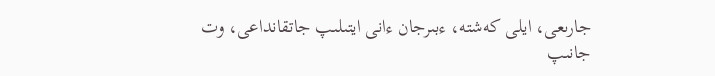جارىعى، ايلى كەشتە، ءبىرجان ءانى ايتىلىپ جاتقانداعى، وت جانىپ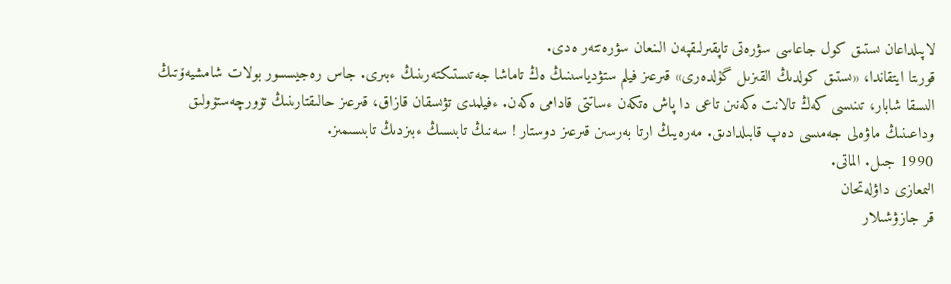لاپىلداعان ىستىق كول جاعاسى سۋرەتى تاپقىرلىقپەن الىنعان سۋرەتتەر ەدى.
قورىتا ايتقاندا، «ىستىق كولدىڭ القىزىل گۇلدەرى» قىرعىز فيلم ستۋدياسىنىڭ ەڭ تاماشا جەتىستىكتەرىنىڭ ءبىرى. جاس رەجيسسور بولات شامشيەۆتىڭ الىسقا شابار، تىنىسى كەڭ تالانت ەكەنىن تاعى دا پاش ەتكەن ءساتتى قادامى ەكەن. ءفيلمدى تۋىسقان قازاق، قىرعىز حالىقتارىنىڭ تۆورچەستۆولىق وداعىنىڭ ماۋەلى جەمىسى دەپ قابىلدادىق. مەرەيىڭ ارتا بەرسىن قىرعىز دوستار ! سەنىڭ تابىسىڭ ءبىزدىڭ تابىسىمىز.
1990 جىل. الماتى.
الىمعازى داۋلەتحان
قر جازۋشىلار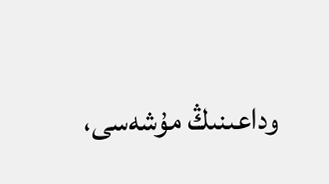وداعىنىڭ مۇشەسى،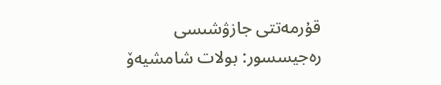قۇرمەتتى جازۋشىسى
رەجيسسور: بولات شامشيەۆ